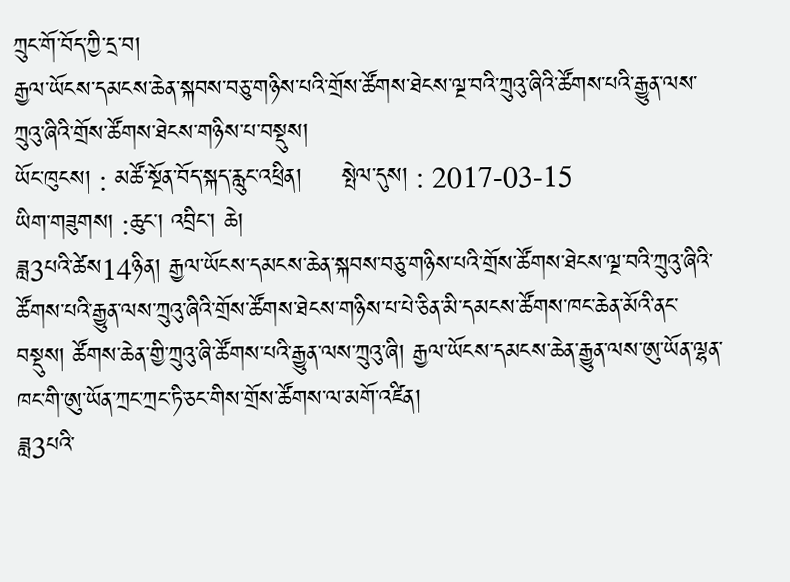ཀྲུང་གོ་བོད་ཀྱི་དྲ་བ།
རྒྱལ་ཡོངས་དམངས་ཆེན་སྐབས་བཅུ་གཉིས་པའི་གྲོས་ཚོགས་ཐེངས་ལྔ་བའི་ཀྲུའུ་ཞིའི་ཚོགས་པའི་རྒྱུན་ལས་ཀྲུའུ་ཞིའི་གྲོས་ཚོགས་ཐེངས་གཉིས་པ་བསྡུས།
ཡོང་ཁུངས། : མཚོ་སྔོན་བོད་སྐད་རླུང་འཕྲིན།     སྤེལ་དུས། : 2017-03-15
ཡིག་གཟུགས། :ཆུང་། འབྲིང་། ཆེ།
ཟླ3པའི་ཚེས14ཉིན། རྒྱལ་ཡོངས་དམངས་ཆེན་སྐབས་བཅུ་གཉིས་པའི་གྲོས་ཚོགས་ཐེངས་ལྔ་བའི་ཀྲུའུ་ཞིའི་ཚོགས་པའི་རྒྱུན་ལས་ཀྲུའུ་ཞིའི་གྲོས་ཚོགས་ཐེངས་གཉིས་པ་པེ་ཅིན་མི་དམངས་ཚོགས་ཁང་ཆེན་མོའི་ནང་བསྡུས། ཚོགས་ཆེན་གྱི་ཀྲུའུ་ཞི་ཚོགས་པའི་རྒྱུན་ལས་ཀྲུའུ་ཞི། རྒྱལ་ཡོངས་དམངས་ཆེན་རྒྱུན་ལས་ཨུ་ཡོན་ལྷན་ཁང་གི་ཨུ་ཡོན་ཀྲང་ཀྲང་ཏི་ཅང་གིས་གྲོས་ཚོགས་ལ་མགོ་འཛིན།
ཟླ3པའི་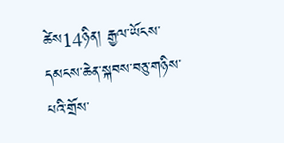ཚེས14ཉིན། རྒྱལ་ཡོངས་དམངས་ཆེན་སྐབས་བཅུ་གཉིས་པའི་གྲོས་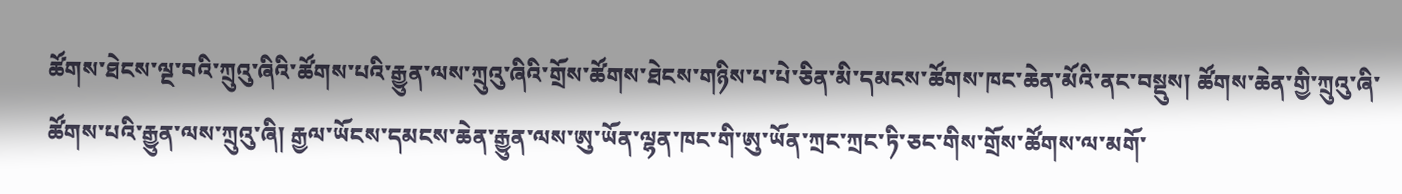ཚོགས་ཐེངས་ལྔ་བའི་ཀྲུའུ་ཞིའི་ཚོགས་པའི་རྒྱུན་ལས་ཀྲུའུ་ཞིའི་གྲོས་ཚོགས་ཐེངས་གཉིས་པ་པེ་ཅིན་མི་དམངས་ཚོགས་ཁང་ཆེན་མོའི་ནང་བསྡུས། ཚོགས་ཆེན་གྱི་ཀྲུའུ་ཞི་ཚོགས་པའི་རྒྱུན་ལས་ཀྲུའུ་ཞི། རྒྱལ་ཡོངས་དམངས་ཆེན་རྒྱུན་ལས་ཨུ་ཡོན་ལྷན་ཁང་གི་ཨུ་ཡོན་ཀྲང་ཀྲང་ཏི་ཅང་གིས་གྲོས་ཚོགས་ལ་མགོ་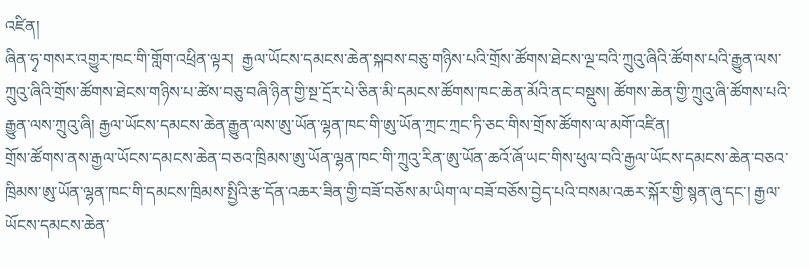འཛིན།
ཞིན་ཧྭ་གསར་འགྱུར་ཁང་གི་གློག་འཕྲིན་ལྟར།  རྒྱལ་ཡོངས་དམངས་ཆེན་སྐབས་བཅུ་གཉིས་པའི་གྲོས་ཚོགས་ཐེངས་ལྔ་བའི་ཀྲུའུ་ཞིའི་ཚོགས་པའི་རྒྱུན་ལས་ཀྲུའུ་ཞིའི་གྲོས་ཚོགས་ཐེངས་གཉིས་པ་ཚེས་བཅུ་བཞི་ཉིན་གྱི་སྔ་དྲོར་པེ་ཅིན་མི་དམངས་ཚོགས་ཁང་ཆེན་མོའི་ནང་བསྡུས། ཚོགས་ཆེན་གྱི་ཀྲུའུ་ཞི་ཚོགས་པའི་རྒྱུན་ལས་ཀྲུའུ་ཞི། རྒྱལ་ཡོངས་དམངས་ཆེན་རྒྱུན་ལས་ཨུ་ཡོན་ལྷན་ཁང་གི་ཨུ་ཡོན་ཀྲང་ཀྲང་ཏི་ཅང་གིས་གྲོས་ཚོགས་ལ་མགོ་འཛིན།
གྲོས་ཚོགས་ནས་རྒྱལ་ཡོངས་དམངས་ཆེན་བཅའ་ཁྲིམས་ཨུ་ཡོན་ལྷན་ཁང་གི་ཀྲུའུ་རིན་ཨུ་ཡོན་ཆའོ་ཞོ་ཡང་གིས་ཕུལ་བའི་རྒྱལ་ཡོངས་དམངས་ཆེན་བཅའ་ཁྲིམས་ཨུ་ཡོན་ལྷན་ཁང་གི་དམངས་ཁྲིམས་སྤྱིའི་རྩ་དོན་འཆར་ཟིན་གྱི་བཟོ་བཅོས་མ་ཡིག་ལ་བཟོ་བཅོས་བྱེད་པའི་བསམ་འཆར་སྐོར་གྱི་སྙན་ཞུ་དང་། རྒྱལ་ཡོངས་དམངས་ཆེན་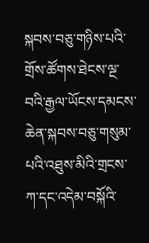སྐབས་བཅུ་གཉིས་པའི་གྲོས་ཚོགས་ཐེངས་ལྔ་བའི་རྒྱལ་ཡོངས་དམངས་ཆེན་སྐབས་བཅུ་གསུམ་པའི་འཐུས་མིའི་གྲངས་ཀ་དང་འདེམ་བསྐོའི་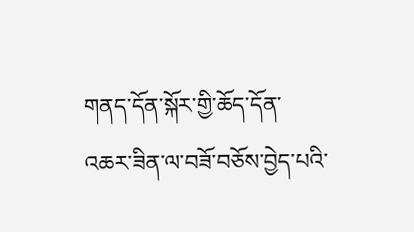གནད་དོན་སྐོར་གྱི་ཆོད་དོན་འཆར་ཟིན་ལ་བཟོ་བཅོས་བྱེད་པའི་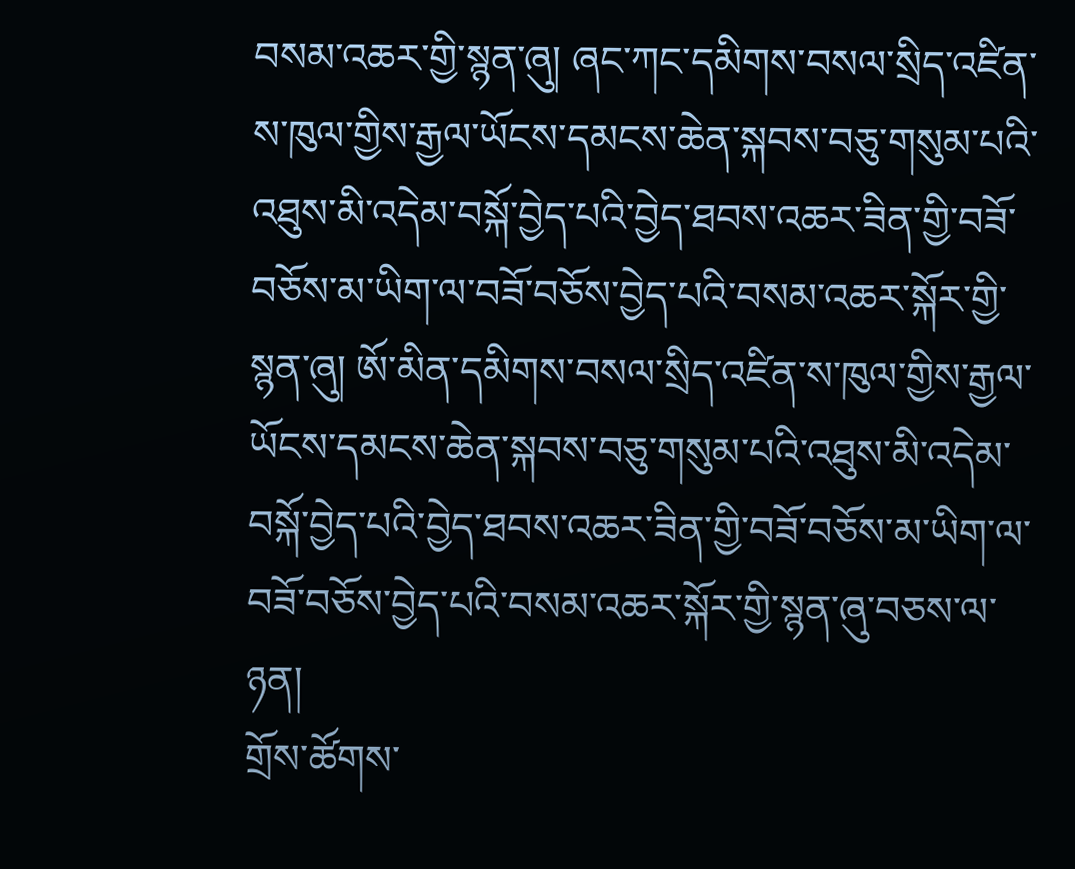བསམ་འཆར་གྱི་སྙན་ཞུ། ཞང་ཀང་དམིགས་བསལ་སྲིད་འཛིན་ས་ཁུལ་གྱིས་རྒྱལ་ཡོངས་དམངས་ཆེན་སྐབས་བཅུ་གསུམ་པའི་འཐུས་མི་འདེམ་བསྐོ་བྱེད་པའི་བྱེད་ཐབས་འཆར་ཟིན་གྱི་བཟོ་བཅོས་མ་ཡིག་ལ་བཟོ་བཅོས་བྱེད་པའི་བསམ་འཆར་སྐོར་གྱི་སྙན་ཞུ། ཨོ་མིན་དམིགས་བསལ་སྲིད་འཛིན་ས་ཁུལ་གྱིས་རྒྱལ་ཡོངས་དམངས་ཆེན་སྐབས་བཅུ་གསུམ་པའི་འཐུས་མི་འདེམ་བསྐོ་བྱེད་པའི་བྱེད་ཐབས་འཆར་ཟིན་གྱི་བཟོ་བཅོས་མ་ཡིག་ལ་བཟོ་བཅོས་བྱེད་པའི་བསམ་འཆར་སྐོར་གྱི་སྙན་ཞུ་བཅས་ལ་ཉན།
གྲོས་ཚོགས་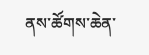ནས་ཚོགས་ཆེན་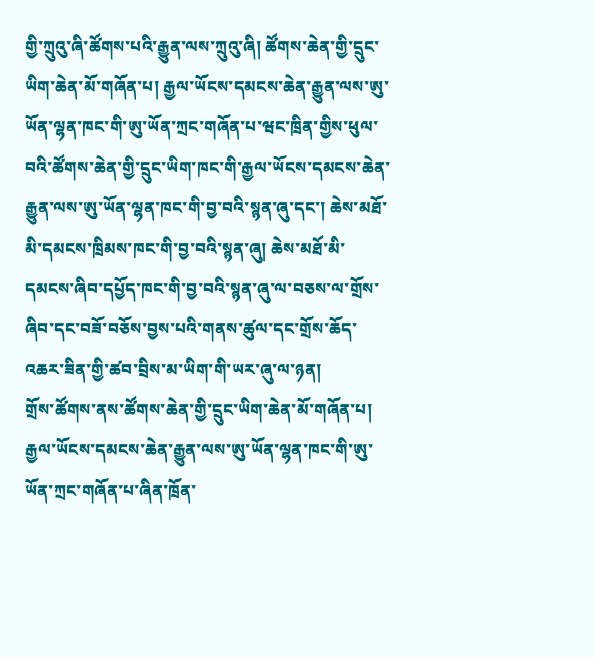གྱི་ཀྲུའུ་ཞི་ཚོགས་པའི་རྒྱུན་ལས་ཀྲུའུ་ཞི། ཚོགས་ཆེན་གྱི་དྲུང་ཡིག་ཆེན་མོ་གཞོན་པ། རྒྱལ་ཡོངས་དམངས་ཆེན་རྒྱུན་ལས་ཨུ་ཡོན་ལྷན་ཁང་གི་ཨུ་ཡོན་ཀྲང་གཞོན་པ་ཝང་ཁྲིན་གྱིས་ཕུལ་བའི་ཚོགས་ཆེན་གྱི་དྲུང་ཡིག་ཁང་གི་རྒྱལ་ཡོངས་དམངས་ཆེན་རྒྱུན་ལས་ཨུ་ཡོན་ལྷན་ཁང་གི་བྱ་བའི་སྙན་ཞུ་དང་། ཆེས་མཐོ་མི་དམངས་ཁྲིམས་ཁང་གི་བྱ་བའི་སྙན་ཞུ། ཆེས་མཐོ་མི་དམངས་ཞིབ་དཔྱོད་ཁང་གི་བྱ་བའི་སྙན་ཞུ་ལ་བཅས་ལ་གྲོས་ཞིབ་དང་བཟོ་བཅོས་བྱས་པའི་གནས་ཚུལ་དང་གྲོས་ཆོད་འཆར་ཟིན་གྱི་ཚབ་བྲིས་མ་ཡིག་གི་ཡར་ཞུ་ལ་ཉན།
གྲོས་ཚོགས་ནས་ཚོགས་ཆེན་གྱི་དྲུང་ཡིག་ཆེན་མོ་གཞོན་པ། རྒྱལ་ཡོངས་དམངས་ཆེན་རྒྱུན་ལས་ཨུ་ཡོན་ལྷན་ཁང་གི་ཨུ་ཡོན་ཀྲང་གཞོན་པ་ཞིན་ཁྲོན་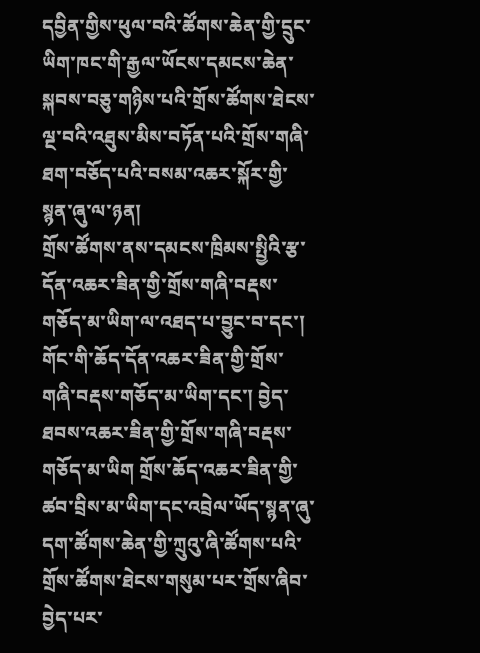དབྱིན་གྱིས་ཕུལ་བའི་ཚོགས་ཆེན་གྱི་དྲུང་ཡིག་ཁང་གི་རྒྱལ་ཡོངས་དམངས་ཆེན་སྐབས་བཅུ་གཉིས་པའི་གྲོས་ཚོགས་ཐེངས་ལྔ་བའི་འཐུས་མིས་བཏོན་པའི་གྲོས་གཞི་ཐག་བཅོད་པའི་བསམ་འཆར་སྐོར་གྱི་སྙན་ཞུ་ལ་ཉན།
གྲོས་ཚོགས་ནས་དམངས་ཁྲིམས་སྤྱིའི་རྩ་དོན་འཆར་ཟིན་གྱི་གྲོས་གཞི་བརྡས་གཅོད་མ་ཡིག་ལ་འཐད་པ་བྱུང་བ་དང་། གོང་གི་ཆོད་དོན་འཆར་ཟིན་གྱི་གྲོས་གཞི་བརྡས་གཅོད་མ་ཡིག་དང་། བྱེད་ཐབས་འཆར་ཟིན་གྱི་གྲོས་གཞི་བརྡས་གཅོད་མ་ཡིག གྲོས་ཆོད་འཆར་ཟིན་གྱི་ཚབ་བྲིས་མ་ཡིག་དང་འབྲེལ་ཡོད་སྙན་ཞུ་དག་ཚོགས་ཆེན་གྱི་ཀྲུའུ་ཞི་ཚོགས་པའི་གྲོས་ཚོགས་ཐེངས་གསུམ་པར་གྲོས་ཞིབ་བྱེད་པར་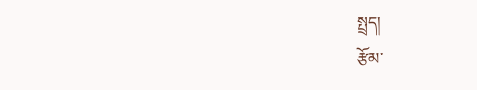སྤྲད།
རྩོམ་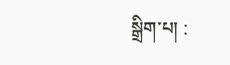སྒྲིག་པ། :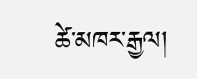ཚེ་མཁར་རྒྱལ།